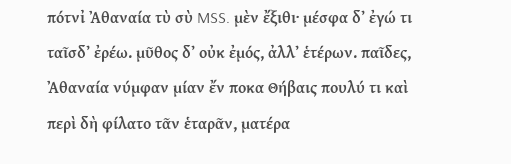πότνἰ Ἀθαναία τὺ σὺ MSS. μὲν ἔξιθι· μέσφα δʼ ἐγώ τι ταῖσδʼ ἐρέω. μῦθος δʼ οὐκ ἐμός, ἀλλʼ ἑτέρων. παῖδες, Ἀθαναία νύμφαν μίαν ἔν ποκα Θήβαις πουλύ τι καὶ περὶ δὴ φίλατο τᾶν ἑταρᾶν, ματέρα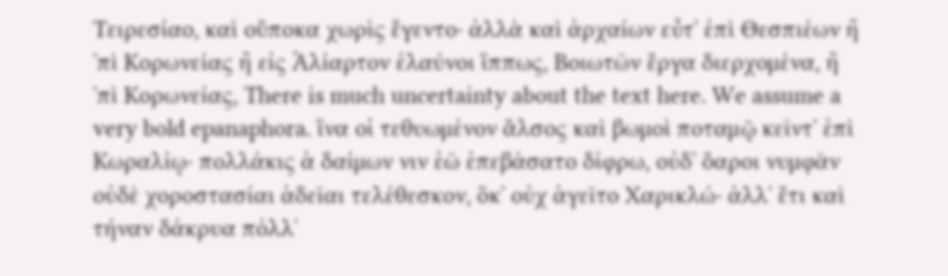Τειρεσίαο, καὶ οὔποκα χωρὶς ἔγεντο· ἀλλὰ καὶ ἀρχαίων εὖτʼ ἐπὶ Θεσπιέων ἢ ʼπὶ Κορωνείας ἢ εἰς Ἁλίαρτον ἐλαύνοι ἵππως, Βοιωτῶν ἔργα διερχομένα, ἢ ʼπὶ Κορωνείας, There is much uncertainty about the text here. We assume a very bold epanaphora. ἵνα οἱ τεθυωμένον ἄλσος καὶ βωμοὶ ποταμῷ κεῖντʼ ἐπὶ Κωραλίῳ· πολλάκις ἁ δαίμων νιν ἑῶ ἐπεβάσατο δίφρω, οὐδʼ ὄαροι νυμφᾶν οὐδὲ χοροστασίαι ἁδεῖαι τελέθεσκον, ὅκʼ οὐχ ἁγεῖτο Χαρικλώ· ἀλλʼ ἔτι καὶ τήναν δάκρυα πόλλʼ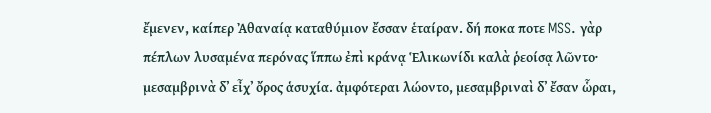ἔμενεν, καίπερ Ἀθαναίᾳ καταθύμιον ἔσσαν ἑταίραν. δή ποκα ποτε MSS. γὰρ πέπλων λυσαμένα περόνας ἵππω ἐπὶ κράνᾳ Ἑλικωνίδι καλὰ ῥεοίσᾳ λῶντο· μεσαμβρινὰ δʼ εἶχʼ ὄρος ἁσυχία. ἀμφότεραι λώοντο, μεσαμβριναὶ δʼ ἔσαν ὧραι,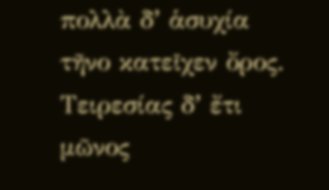πολλὰ δʼ ἁσυχία τῆνο κατεῖχεν ὄρος. Τειρεσίας δʼ ἔτι μῶνος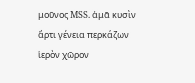μοῦνος MSS. ἁμᾶ κυσὶν ἄρτι γένεια περκάζων ἱερὸν χῶρον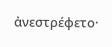ἀνεστρέφετο·